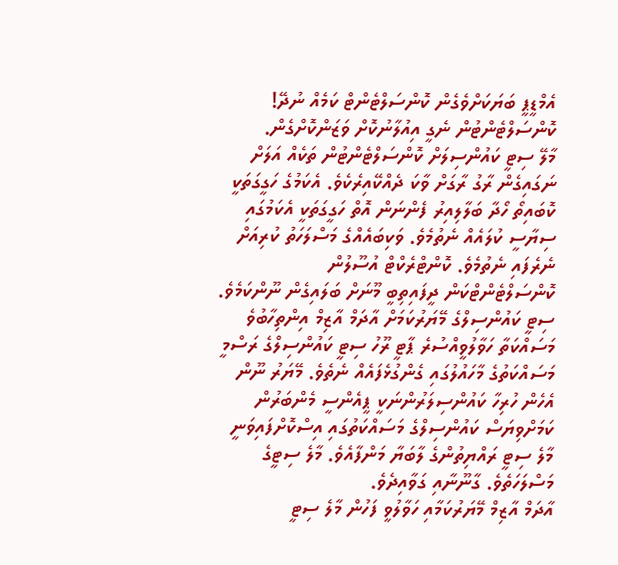އެމްޑީޕީ ބަޔަކަށްވެގެން ކޮންސަލްޓެންޓް ކަމެއް ނުދޭ!
ކޮންސަލްޓެންޓުން ނެގީ އިއުލާނުކޮށް ވަޒަންކޮށްގެން.
މާލޭ ސިޓީ ކައުންސިލަށް ކޮންސަލްޓެންޓުން ތަކެއް އަލަށް ނަގައިގެން ރާގު ރާގަށް ވާކަ ދެއްކޭއިރެކެވެ. އެކަމުގެ ހަގީގަތަކީ ކޮބައިތޯ ހޯދާ ބަލާލިއިރު ފެންނަން އޮތް ހަގީގަތަކީ އެކަމުގައި ސިޔާސީ ކުލައެއް ނެތުމެވެ. ވަކިބައެއްގެ މަސްލަހަތު ކުރިއަށް ނެރެފައި ނެތުމެވެ. ކޮންޓްރެކްޓް އުސޫލުން ކޮންސަލްޓެންޓްކަން ދީފައިތިބީ މޫނަށް ބަލައިގެން ނޫންކަމެވެ.
ސިޓީ ކައުންސިލްގެ މޭޔަރުކަމަށް އާދަމް އާޒިމް އިންތިހާބުވެ މަސައްކަތާ ހަވާލުވީއްސުރެ ޕާޓީ ރޫހު ސިޓީ ކައުންސިލްގެ ރަސްމީ މަސައްކަތުގެ މާހައުލުގައި ގެންގުޅެފައެއް ނެތެވެ. މޭޔަރު ނޫން އެހެން ހުރިހާ ކައުންސިލަރުންނަކީ ޕީއެންސީ މެންބަރުން ކަމަށްވިޔަސް ކައުންސިލްގެ މަސައްކަތުގައި އިސްކޮށްފައިވަނީ މާލެ ސިޓީ ރައްޔިތުންގެ ލާބަޔާ މަންފާއެވެ. މާލެ ސިޓީގެ މަސްލަހަތެވެ. ގާނޫނާއި ގަވާއިދެވެ.
އާދަމް އާޒިމް މޭޔަރުކަމާއި ހަވާލުވީ ފަހުން މާލެ ސިޓީ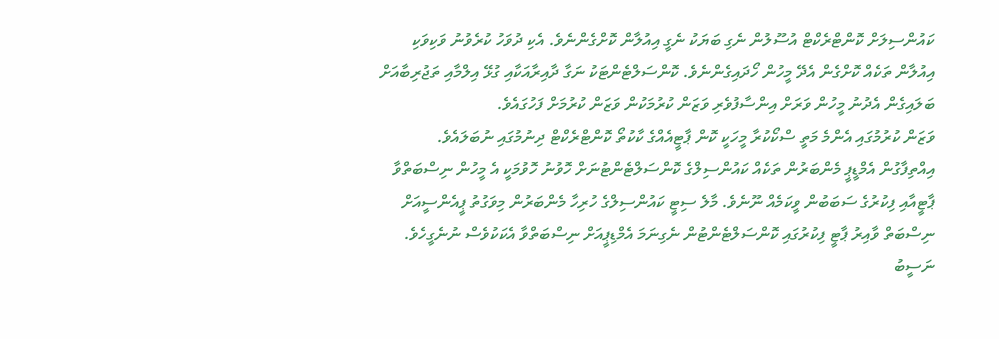ކައުންސިލަށް ކޮންޓްރެކްޓް އުސޫލުން ނެގި ބަޔަކު ނެގީ އިއުލާން ކޮށްގެންނެވެ. އެކި ދުވަހު ކުރެވުނު ވަކިވަކި އިއުލާން ތަކެއް ކޮށްގެން އެދޭ މީހުން ހޯދައިގެންނެވެ. ކޮންސަލްޓެންޓަކު ނަގާ ދާއިރާއަކާއި ގުޅޭ އިލްމާއި ތަޖުރިބާއަށް ބަލައިގެން އެދުނު މީހުން ވަރަށް އިންސާފުވެރި ވަޒަން ކުރުމަކުން ވަޒަން ކުރުމަށް ފަހުގައެވެ.
ވަޒަން ކުރުމުގައި އެންމެ މަތީ ސްކޯކުރާ މީހަކީ ކޮން ޕާޓީއެއްގެ ކާކުތޯ ކޮންޓްރެކްޓް ދިނުމުގައި ނުބަލައެވެ. އިއްތިފާގުން އެމްޑީޕީ މެންބަރުން ތަކެއް ކައުންސިލްގެ ކޮންސަލްޓެންޓުނަށް ހޮވުނު ހޮވުމަކީ އެ މީހުން ނިސްބަތްވާ ޕާޓީއާއި ފިކުރުގެ ސަބަބުން ވީކަމެއް ނޫނެވެ. މާލެ ސިޓީ ކައުންސިލްގެ ހުރިހާ މެންބަރުން މިވަގުތު ޕީއެންސީއަށް ނިސްބަތް ވާއިރު ޕާޓީ ފިކުރުގައި ކޮންސަލްޓެންޓުން ނެގިނަމަ އެމްޑިޕީއަށް ނިސްބަތްވާ އެކަކުވެސް ނުނެގީހެވެ. ނަސީބު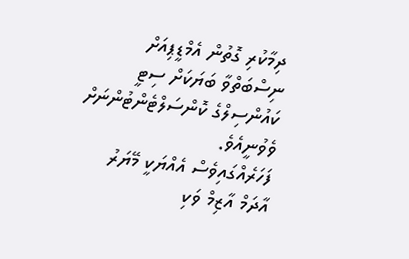ދިމާކުރި ގޮތުން އެމްޑީޕިއަށް ނިސްބަތްވާ ބަޔަކަށް ސިޓީ ކައުންސިލްގެ ކޮންސަލްޓެންޓުންނަށް ވެވުނީއެވެ.
ފަހަރެއްގައިވެސް އެއްޔަކީ މޭޔަރު އާދަމް އާޒިމް ވަކި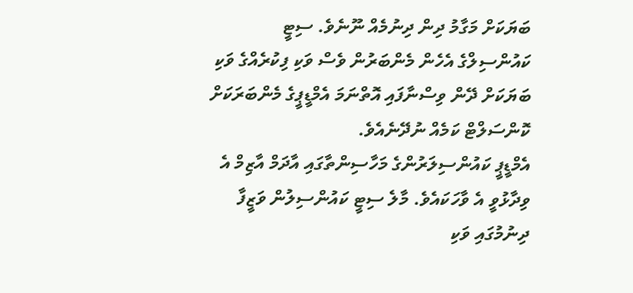ބަޔަކަށް މަގާމު ދިން ދިނުމެއް ނޫނެވެ. ސިޓީ ކައުންސިލްގެ އެހެން މެންބަރުން ވެސް ވަކި ފިކުރެއްގެ ވަކި ބަޔަކަށް ދޭން ވިސްނާފައި އޮތްނަމަ އެމްޑީޕީގެ މެންބަރަކަށް ކޮންސަލްޓް ކަމެއް ނުދޭނެއެވެ.
އެމްޑީޕީ ކައުންސިލަރުންގެ މަހާސިންތާގައި އާދަމް އާޒިމް އެ ވިދާޅުވީ އެ ވާހަކައެވެ. މާލެ ސިޓީ ކައުންސިލުން ވަޒީފާ ދިނުމުގައި ވަކި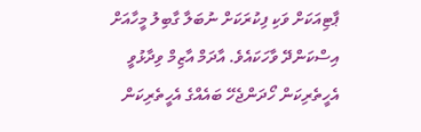ޕާޓިއަކަށް ވަކި ފިކުރަކަށް ނުބަލާ ގާބިލު މީހާއަށް އިސްކަންދޭ ވާހަކައެވެ. އާދަމް އާޒިމް ވިދާޅުވީ އެހީތެރިކަން ހޯދަންޖެހޭ ބައެއްގެ އެހީތެރިކަން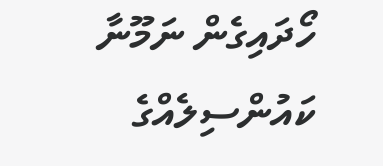ހޯދައިގެން ނަމޫނާ ކައުންސިލެއްގެ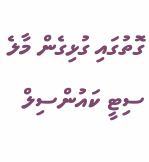ގޮތުގައި ގުޅިގެން މާލެ ސިޓީ ކައުންސިލް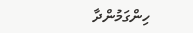ހިންގަމުންދާ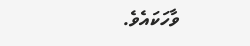ވާހަކައެވެ.